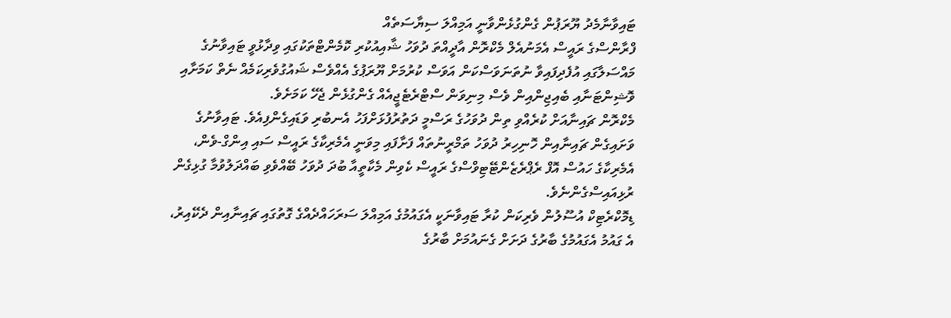ޓައިވާނާމެދު ޔޫރަޕުން ގެންގުޅެންވާނީ އަމިއްލަ ސިޔާސަތެއް
ފްރާންސްގެ ރައީސް އެމަނުއެލް މެކްރޮން އާދީއްތަ ދުވަހު ޝާއިއުކުރި ކޮމެންޓްތަކުގައި ވިދާޅުވީ ޓައިވާނުގެ މައްސަލާގައި އުފެދިފައިވާ ނުތަނަވަސްކަން އަވަސް ކުރުމަށް ޔޫރަޕުގެ އެއްވެސް ޝައުގުވެރިކަމެއް ނެތް ކަމަށާއި ވޮޝިންޓަނާއި ބެއިޖިންއިން ވެސް މިނިވަން ސްޓްރެޓެޖީއެއް ގެންގުޅެން ޖެހޭ ކަމަށެވެ.
މެކްރޮން ޗައިނާއަށް ކުރެއްވި ތިން ދުވަހުގެ ރަސްމީ ދަތުރުފުޅަށްފަހު އެނބުރި ވަޑައިގެންފިއެވެ. ޓައިވާނުގެ ވަށައިގެން ޗައިނާއިން ހޮނިހިރު ދުވަހު ތަމްރީނުތައް ފަށާފައި މިވަނީ އެމެރިކާގެ ރައީސް ސައި އިންގް-ވެން، އެމެރިކާގެ ހައުސް އޮފް ރެޕްރެޒެންޓޭޓިވްސްގެ ރައީސް ކެވިން މެކާތީއާ ބުދަ ދުވަހު ބޭއްވެވި ބައްދަލުވުމާ ގުޅިގެން ރުޅިއައިސްގެންނެވެ.
ޑިމޮކްރެޓިކް އުސޫލުން ވެރިކަން ކުރާ ޓައިވާނަކީ އެގައުމުގެ އަމިއްލަ ސަރަހައްދެއްގެ ގޮތުގައި ޗައިނާއިން ދެކޭއިރު، އެ ގައުމު އެގައުމުގެ ބާރުގެ ދަށަށް ގެނައުމަށް ބާރުގެ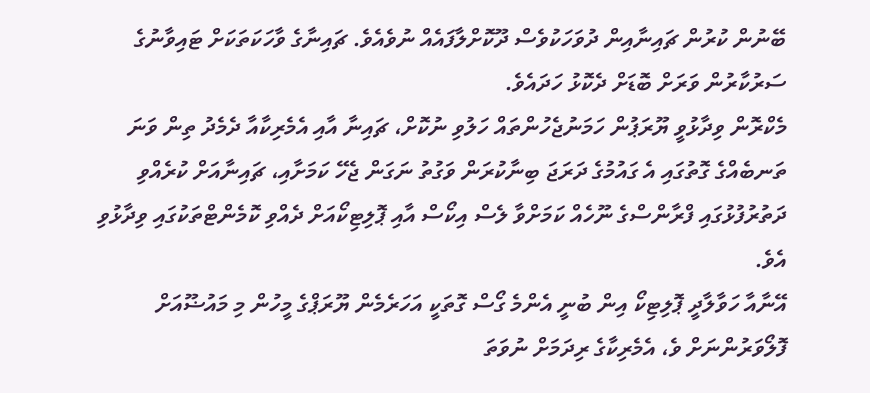ބޭނުން ކުރުން ޗައިނާއިން ދުވަހަކުވެސް ދޫކޮށްލާފައެއް ނުވެއެވެ. ޗައިނާގެ ވާހަކަތަކަށް ޓައިވާނުގެ ސަރުކާރުން ވަރަށް ބޮޑަށް ދެކޮޅު ހަދައެވެ.
މެކްރޮން ވިދާޅުވީ ޔޫރަޕުން ހަމަނުޖެހުންތައް ހަލުވި ނުކޮށް، ޗައިނާ އާއި އެމެރިކާއާ ދެމެދު ތިން ވަނަ ތަނބެއްގެ ގޮތުގައި އެ ގައުމުގެ ދަރަޖަ ބިނާކުރަން ވަގުތު ނަގަން ޖެހޭ ކަމަށާއި، ޗައިނާއަށް ކުރެއްވި ދަތުރުފުޅުގައި ފްރާންސްގެ ނޫހެއް ކަމަށްވާ ލެސް އިކޯސް އާއި ޕޮލިޓިކޯއަށް ދެއްވި ކޮމެންޓްތަކުގައި ވިދާޅުވި އެވެ.
އޭނާއާ ހަވާލާދީ ޕޮލިޓިކޯ އިން ބުނީ އެންމެ ގޯސް ގޮތަކީ އަހަރެމެން ޔޫރަޕްގެ މީހުން މި މައުޟޫއަށް ފޮލޯވަރުންނަށް ވެ، އެމެރިކާގެ ރިދަމަށް ނުވަތަ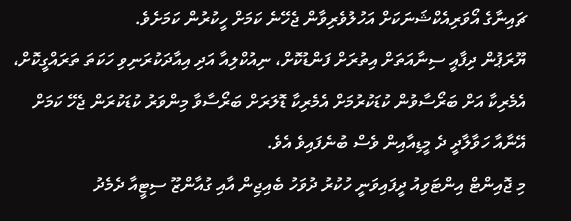ޗައިނާގެ އޯވަރިއެކްޝަނަކަށް އަހުލުވެރިވާން ޖެހޭނެ ކަމަށް ހީކުރުން ކަމަށެވެ.
ޔޫރަޕުން ދިފާއީ ސިނާއަތަށް އިތުރަށް ފަންޑުކޮށް، ނިއުކްލިއާ އަދި އިއާދަކުރަނިވި ހަކަތަ ތަރައްގީކޮށް، އެމެރިކާ އަށް ބަރޯސާވުން ކުޑަކުރުމަށް އެމެރިކާ ޑޮލަރަށް ބަރޯސާވާ މިންވަރު ކުޑަކުރަން ޖެހޭ ކަމަށް އޭނާއާ ހަވާލާދީ ދެ މީޑިއާއިން ވެސް ބުނެފައިވެ އެވެ.
މި ޖޮއިންޓް އިންޓަވިއު ދީފައިވަނީ ހުކުރު ދުވަހު ބެއިޖިން އާއި ގުއާންޒޫ ސިޓީއާ ދެމެދު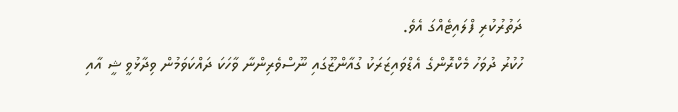ދަތުރުކުރި ފްލައިޓެއްގަ އެވެ.
ހުކުރު ދުވަހު މެކްރޮންގެ އެޑްވައިޒަރަކު ގުއާންޒޫގައި ނޫސްވެރިންނާ ވާހަކަ ދައްކަވަމުން ވިދާޅުވީ ޝީ އާއި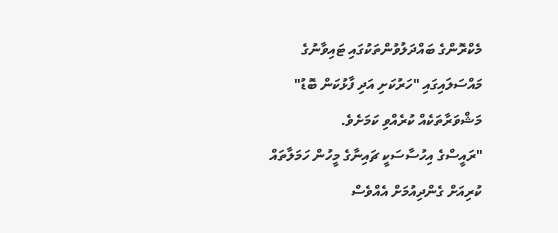މެކްރޮންގެ ބައްދަލުވުންތަކުގައި ޓައިވާނުގެ މައްސަލައިގައި "ހަރުކަށި އަދި ފާޅުކަން ބޮޑު" މަޝްވަރާތަކެއް ކުރެއްވި ކަމަށެވެ.
"ރައީސްގެ އިހުސާސަކީ ޗައިނާގެ މީހުން ހަމަލާތައް ކުރިއަށް ގެންދިއުމަށް އެއްވެސް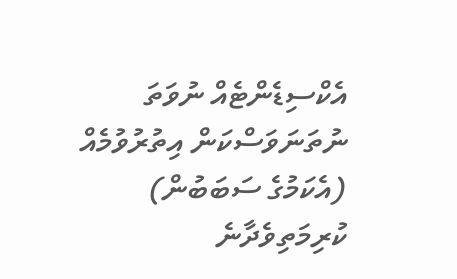އެކްސިޑެންޓެއް ނުވަތަ ނުތަނަވަސްކަން އިތުރުވުމެއް (އެކަމުގެ ސަބަބުން) ކުރިމަތިވެދާނެ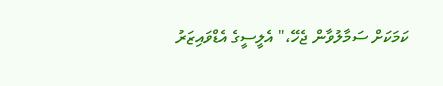ކަމަކަށް ސަމާލުވާން ޖެހޭ،" އެލީސީގެ އެޑްވައިޒަރު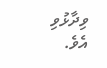ވިދާޅުވި އެވެ.